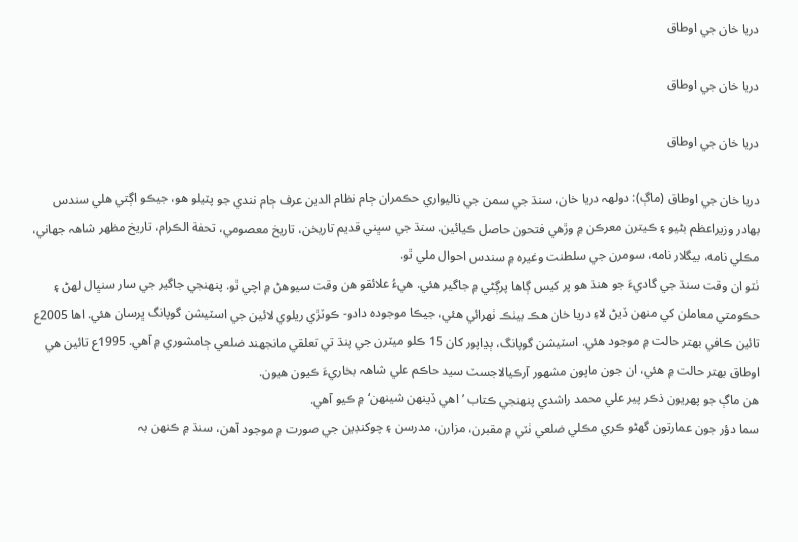دريا خان جي اوطاق

دريا خان جي اوطاق

دريا خان جي اوطاق

دريا خان جي اوطاق (ماڳ): دولھہ دريا خان، سنڌ جي سمن جي ناليواري حڪمران ڄام نظام الدين عرف ڄام نندي جو پٽيلو هو، جيڪو اڳتي هلي سندس بھادر وزيراعظم بڻيو ۽ ڪيترن معرڪن ۾ وڙهي فتحون حاصل ڪيائين. سنڌ جي سڀني قديم تاريخن، تاريخ معصومي، تحفة الڪرام، تاريخ مظهر شاھہ جهاني، مڪلي نامه، بيگلار نامه، سومرن جي سلطنت وغيرہ ۾ سندس احوال ملي ٿو.
ٺٽو ان وقت سنڌ جي گاديءَ جو هنڌ هو پر کيس ڳاها پرڳڻي ۾ جاگير هئي. هيءُ علائقو هن وقت سيوهڻ ۾ اچي ٿو. پنھنجي جاگير جي سار سنڀال لھڻ ۽ حڪومتي معاملن کي منهن ڏيڻ لاءِ دريا خان هڪ بيٺڪ ٺهرائي هئي، جيڪا موجودہ دادو- ڪوٽڙي ريلوي لائين جي اسٽيشن گوپانگ ڀرسان هئي. اها 2005ع تائين ڪافي بهتر حالت ۾ موجود هئي. اسٽيشن گوپانگ، ٻڍاپور کان 15 ڪلو ميٽرن جي پنڌ تي تعلقي مانجهند ضلعي ڄامشوري ۾ آهي. 1995ع تائين هي اوطاق بهتر حالت ۾ هئي، ان جون ماپون مشھور آرڪيالاجسٽ سيد حاڪم علي شاھہ بخاريءَ ڪيون هيون.
هن ماڳ جو پهريون ذڪر پير علي محمد راشدي پنھنجي ڪتاب ’اهي ڏينهن شينهن‘ ۾ ڪيو آهي.
سما دؤر جون عمارتون گهڻو ڪري مڪلي ضلعي ٺٽي ۾ مقبرن، مزارن، مدرسن ۽ چوکنڊين جي صورت ۾ موجود آهن، سنڌ ۾ ڪنهن بہ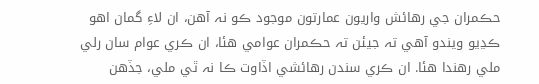حڪمران جي رهائش واريون عمارتون موجود ڪو نہ آهن، ان لاءِ گمان اهو ڪڍيو ويندو آهي تہ جيئن تہ حڪمران عوامي هئا، ان ڪري عوام سان رلي ملي رهندا هئا. ان ڪري سندن رهائشي اڏاوت ڪا نہ ٿي ملي، جڏهن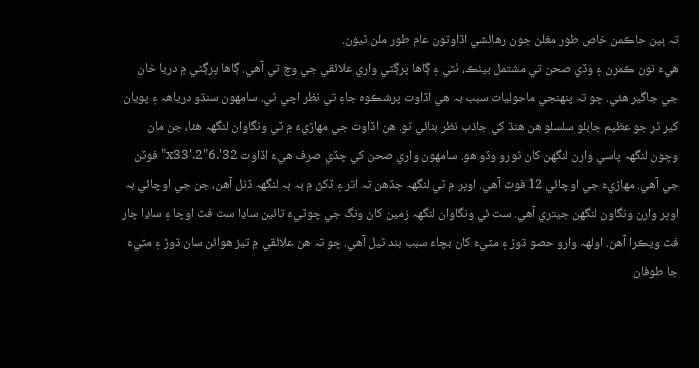تہ ٻين حاڪمن خاص طور مغلن جون رهائشي اڏاوتون عام طور ملن ٿيون.
هيءَ نون ڪمرن ۽ وڏي صحن تي مشتمل بيٺڪ، ٺٽي ۽ ڳاها پرڳڻي واري علائقي جي وچ تي آهي. ڳاها پرڳڻي ۾ دريا خان جي جاگير هئي. ڇو تہ پنھنجي ماحوليات سبب بہ هي اڏاوت پرشڪوه جاءِ تي نظر اچي ٿي. سامهون سنڌو درياھہ ۽ پويان کير ٿر جو عظيم جابلو سلسلو هن هنڌ کي جاذب نظر بنائي ٿو. هن اڏاوت جي مهاڙيءَ ۾ ٽي ونگاوان لنگهہ هئا، جن مان وچون لنگهہ پاسي وارن لنگهن کان ٿورو وڏو هو. سامهون واري صحن کي ڇڏي صرف هيءَ اڏاوت 32'.6"x33'.2" فوٽن جي آهي. مهاڙيءَ جي اوچائي 12 فوٽ آهي. اوڀر ۾ ٽي لنگهہ جڏهن تہ اتر ۽ ڏکڻ ۾ ٻہ ٻہ لنگهہ ڏنل آهن، جن جي اوچائي بہ اوڀر وارن ونگاون لنگهن جيتري آهي. ست ئي ونگاوان لنگهہ زمين کان ونگ جي چوٽيءَ تائين ساڍا ست فٽ اوچا ۽ ساڍا چار فٽ ويڪرا آهن. اولھہ وارو حصو ڌوڙ ۽ مٽيءَ کان بچاءَ سبب بند ٿيل آهي. ڇو تہ هن علائقي ۾ تيز هوائن سان ڌوڙ ۽ مٽيءَ جا طوفان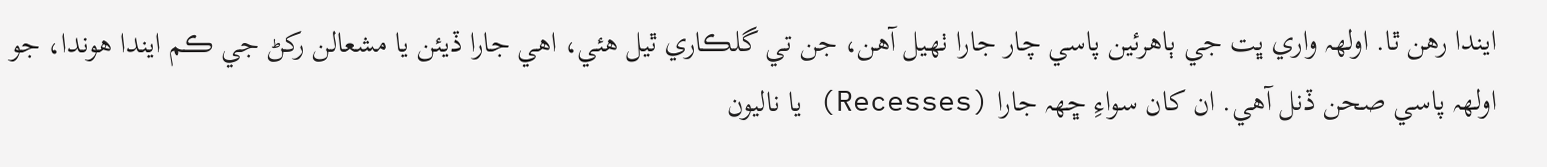ايندا رهن ٿا. اولھہ واري ڀت جي ٻاهرئين پاسي چار جارا ٺهيل آهن، جن تي گلڪاري ٿيل هئي، اهي جارا ڏيئن يا مشعالن رکڻ جي ڪم ايندا هوندا، جو اولھہ پاسي صحن ڏنل آهي. ان کان سواءِ ڇھہ جارا (Recesses) يا ناليون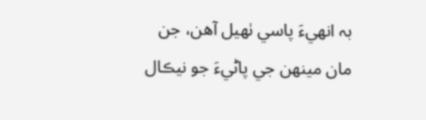بہ انهيءَ پاسي ٺهيل آهن، جن مان مينهن جي پاڻيءَ جو نيڪال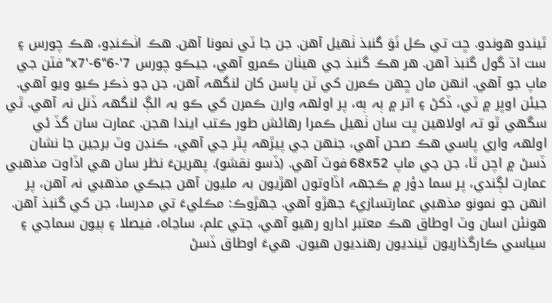ٿيندو هوندو. ڇت تي ڪل نَوَ گنبذ ٺهيل آهن. جن جا ٽي نمونا آهن. هڪ اٺڪنڊو، هڪ چورس ۽ ست اڌ گول گنبذ آهن. هر هڪ گنبذ جي هيٺان ڪمرو آهي، جيڪو چورس 7'-6"x7'-6" فٽن جي ماپ جو آهي. انهن مان ڇھن ڪمرن کي ٽن پاسن کان لنگهہ آهن، جن جو ذڪر ڪيو ويو آهي. جيئن اوڀر ۾ ٽي، ڏکڻ ۽ اتر ۾ ٻہ ٻه، پر اولھہ وارن ڪمرن کي ڪو بہ الڳ لنگهہ ڏنل نہ آهي. ٿي سگهي ٿو تہ اولاهين ڀت سان ٺهيل ڪمرا رهائش طور ڪتب ايندا هجن. عمارت سان گڏ ئي اولھہ واري پاسي هڪ صحن آهي، جنهن جي پيڙھہ پٿر جي آهي، ڪنڊن وٽ برجين جا نشان ڏسڻ ۾ اچن ٿا، جن جي ماپ 68x52 فوٽ آهي. (ڏسو نقشو). پهرينءَ نظر سان هي اڏاوت مذهبي عمارت لڳندي، پر سما دؤر ۾ ڪجهہ اڏاوتون اهڙيون بہ مليون آهن جيڪي مذهبي نہ آهن، پر انهن جو نمونو مذهبي عمارتسازيءَ جهڙو آهي. جھڙوڪ: مڪليءَ تي مدرسا، جن کي گنبذ آهن. هونئن اسان وٽ اوطاق هڪ معتبر ادارو رهيو آهي، جتي علم، ساڃاه، فيصلا ۽ ٻيون سماجي ۽ سياسي ڪارگذاريون ٿينديون رهنديون هيون. هيءَ اوطاق ڏسڻ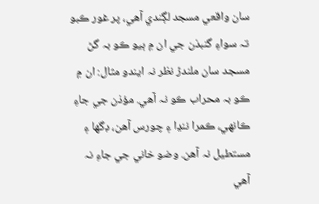سان واقعي مسجد لڳندي آهي، پر غور ڪبو تہ سواءِ گنبذن جي ان ۾ ٻيو ڪو بہ گڻ مسجد سان ملندڙ نظر نہ ايندو مثال: ان ۾ ڪو بہ محراب ڪو نہ آهي. مؤذن جي جاءِ ڪانهي، ڪمرا ننڍا ۽ چورس آهن، ڊگها ۽ مستطيل نہ آهن. وضو خاني جي جاءِ نہ آهي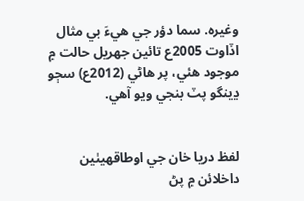وغيرہ. سما دؤر جي هيءَ بي مثال اڏاوت 2005ع تائين جهريل حالت ۾ موجود هئي، پر هاڻي (2012ع) سڄو ڍينگو پٽ بنجي ويو آهي.


لفظ دريا خان جي اوطاقھيٺين داخلائن ۾ پڻ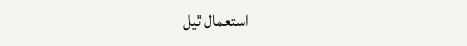استعمال ٿيل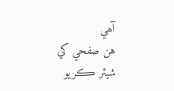آھي
هن صفحي کي شيئر ڪريو